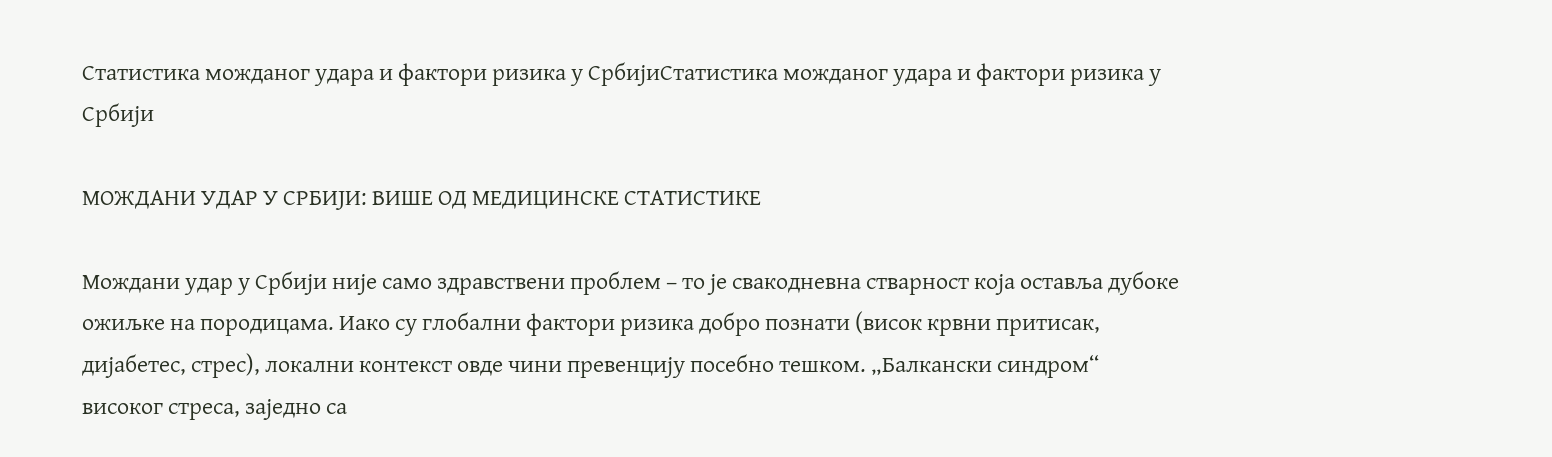Статистика можданог удара и фактори ризика у СрбијиСтатистика можданог удара и фактори ризика у Србији

МОЖДАНИ УДАР У СРБИЈИ: ВИШЕ ОД МЕДИЦИНСКЕ СТАТИСТИКЕ

Мождани удар у Србији није само здравствени проблем – то је свакодневна стварност која оставља дубоке ожиљке на породицама. Иако су глобални фактори ризика добро познати (висок крвни притисак, дијабетес, стрес), локални контекст овде чини превенцију посебно тешком. „Балкански синдром“ високог стреса, заједно са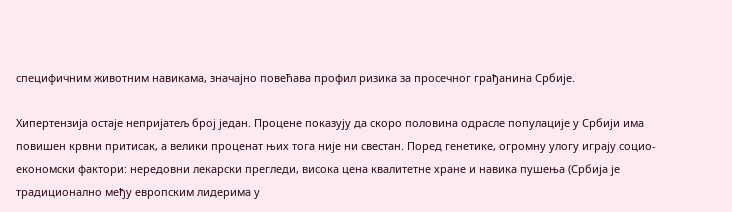специфичним животним навикама, значајно повећава профил ризика за просечног грађанина Србије.

Хипертензија остаје непријатељ број један. Процене показују да скоро половина одрасле популације у Србији има повишен крвни притисак, а велики проценат њих тога није ни свестан. Поред генетике, огромну улогу играју социо-економски фактори: нередовни лекарски прегледи, висока цена квалитетне хране и навика пушења (Србија је традиционално међу европским лидерима у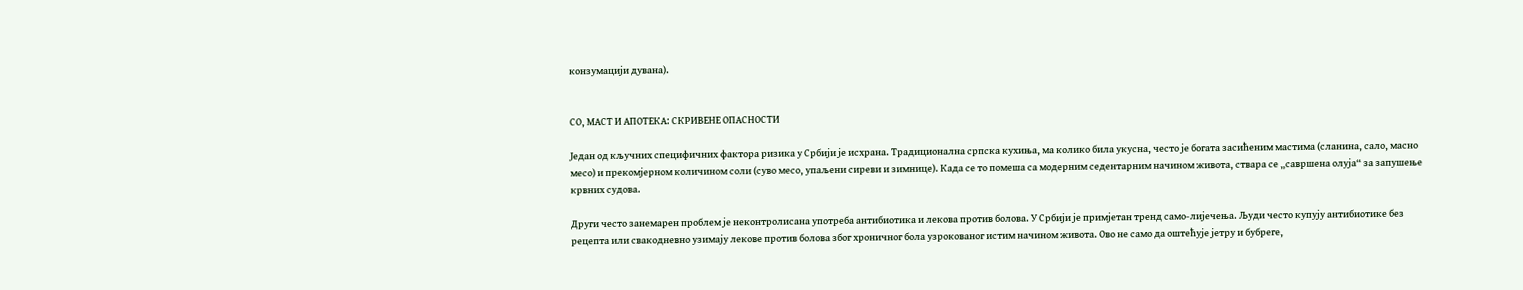конзумацији дувана).


СО, МАСТ И АПОТЕКА: СКРИВЕНЕ ОПАСНОСТИ

Један од кључних специфичних фактора ризика у Србији је исхрана. Традиционална српска кухиња, ма колико била укусна, често је богата засићеним мастима (сланина, сало, масно месо) и прекомјерном количином соли (суво месо, упаљени сиреви и зимнице). Када се то помеша са модерним седентарним начином живота, ствара се „савршена олуја“ за запушење крвних судова.

Други често занемарен проблем је неконтролисана употреба антибиотика и лекова против болова. У Србији је примјетан тренд само-лијечења. Људи често купују антибиотике без рецепта или свакодневно узимају лекове против болова због хроничног бола узрокованог истим начином живота. Ово не само да оштећује јетру и бубреге,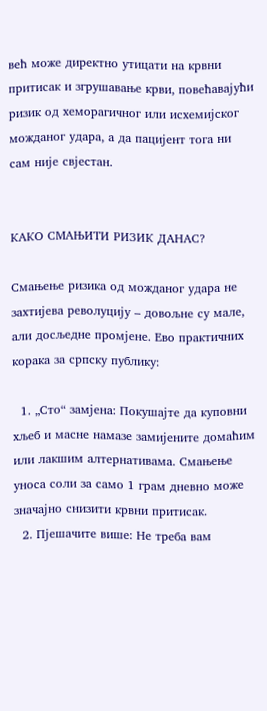већ може директно утицати на крвни притисак и згрушавање крви, повећавајући ризик од хеморагичног или исхемијског можданог удара, а да пацијент тога ни сам није свјестан.


КАКО СМАЊИТИ РИЗИК ДАНАС?

Смањење ризика од можданог удара не захтијева револуцију – довољне су мале, али досљедне промјене. Ево практичних корака за српску публику:

  1. „Сто“ замјена: Покушајте да куповни хљеб и масне намазе замијените домаћим или лакшим алтернативама. Смањење уноса соли за само 1 грам дневно може значајно снизити крвни притисак.
  2. Пјешачите више: Не треба вам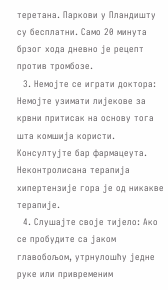теретана. Паркови у Пландишту су бесплатни. Само 20 минута брзог хода дневно је рецепт против тромбозе.
  3. Немојте се играти доктора: Немојте узимати лијекове за крвни притисак на основу тога шта комшија користи. Консултујте бар фармацеута. Неконтролисана терапија хипертензије гора је од никакве терапије.
  4. Слушајте своје тијело: Ако се пробудите са јаком главобољом, утрнулошћу једне руке или привременим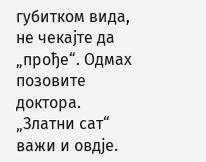губитком вида, не чекајте да „прође“. Одмах позовите доктора. „Златни сат“ важи и овдје.